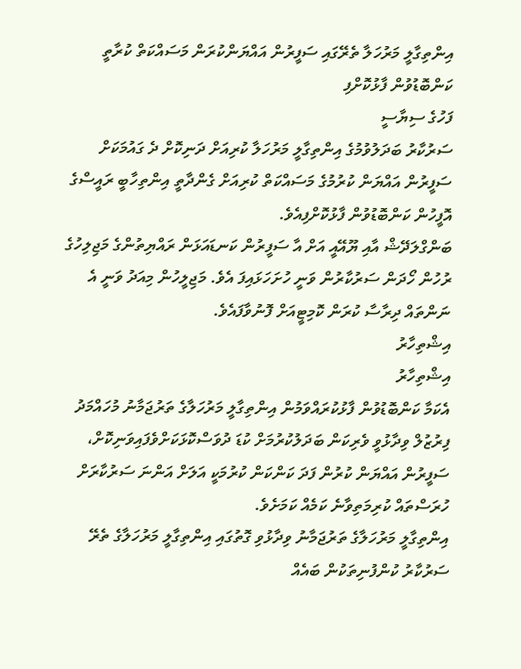އިންތިގާލީ މަރުހަލާ ތެރޭގައި ސަފީރުން އައްޔަންކުރަން މަސައްކަތް ކުރާތީ ކަންބޮޑުވުން ފާޅުކޮށްފި
ފަހުގެ ސިޔާސީ
ސަރުކާރު ބަދަލުވުމުގެ އިންތިގާލީ މަރުހަލާ ކުރިއަށް ދަނިކޮށް ދެ ގައުމަކަށް ސަފީރުން އައްޔަން ކުރުމުގެ މަސައްކަތް ކުރިއަށް ގެންދާތީ އިންތިހާބީ ރައީސްގެ އޮފީހުން ކަންބޮޑުވުން ފާޅުކޮށްފިއެވެ.
ބަންގްލަދޭޝް އާއި ޔޫއޭއީ އަށް އާ ސަފީރުން ކަނޑައަޅަން ރައްޔިތުންގެ މަޖިލިހުގެ ރުހުން ހޯދަން ސަރުކާރުން ވަނީ ހުށަހަޅައިފަ އެވެ. މަޖިލީހުން މިއަދު ވަނީ އެ ނަންތައް ދިރާސާ ކުރަން ކޮމިޓީއަށް ފޮނުވާފައެވެ.
އިޝްތިހާރު
އިޝްތިހާރު
އެކަމާ ކަންބޮޑުވުން ފާޅުކުރައްވަމުން އިންތިގާލީ މަރުހަލާގެ ތަރުޖަމާނު މުހައްމަދު ފިރުޒުލް ވިދާޅުވީ ވެރިކަން ބަދަލުކުރުމަށް ކުޑަ ދުވަސްކޮޅަކަށްވެފައިވަނިކޮށް، ސަފީރުން އައްޔަން ކުރުން ފަދަ ކަންކަން ކުރުމަކީ އަލަށް އަންނަ ސަރުކާރަށް ހުރަސްތައް ކުރިމަތިވާނެ ކަމެއް ކަމަށެވެ.
އިންތިގާލީ މަރުހަލާގެ ތަރުޖަމާނު ވިދާޅުވި ގޮތުގައި އިންތިގާލީ މަރުހަލާގެ ތެރޭ ސަރުކާރު ކުންފުނިތަކުން ބައެއް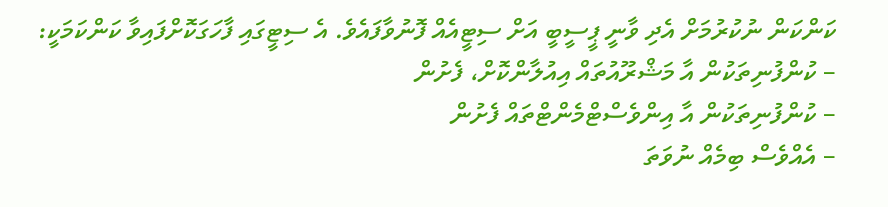ކަންކަން ނުކުރުމަށް އެދި ވާނީ ޕީސީބީ އަށް ސިޓީއެއް ފޮނުވާފައެވެ. އެ ސިޓީގައި ފާހަގަކޮށްފައިވާ ކަންކަމަކީ:
– ކުންފުނިތަކުން އާ މަޝްރޫއުތައް އިއުލާންކޮށް، ފެށުން
– ކުންފުނިތަކުން އާ އިންވެސްޓްމެންޓްތައް ފެށުން
– އެއްވެސް ބިމެއް ނުވަތަ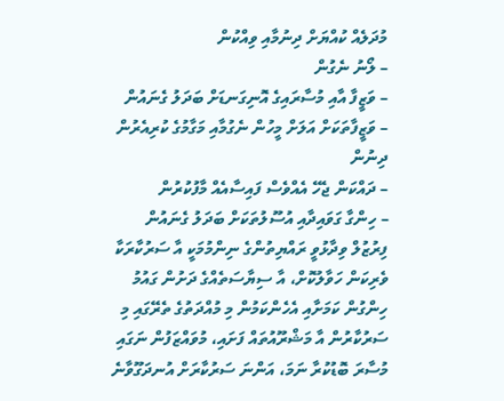މުދަލެއް ކުއްޔަށް ދިނުމާއި ވިއްކުން
– ލޯނު ނެގުން
– ވަޒީފާ އާއި މުސާރައިގެ އޮނިގަނޑަށް ބަދަލު ގެނައުން
– ވަޒީފާތަކަށް އަލަށް މީހުން ނެގުމާއި މަގާމުގެ ކުރިއެރުން ދިނުން
– ދައްކަން ޖެހޭ އެއްވެސް ފައިސާއެއް މާފުކުރުން
– ހިންގާ ގަވައިދާއި އުސޫލުތަކަށް ބަދަލު ގެނައުން
ފިރުޒުލް ވިދާޅުވީ ރައްޔިތުންގެ ނިންމުމަކީ އާ ސަރުކާރަކާ ވެރިކަން ހަވާލުކޮށް، އާ ސިޔާސަތެއްގެ ދަށުން ގައުމު ހިންގުން ކަމަށާއި އެހެންކަމުން މި މުއްދަތުގެ ތެރޭގައި މި ސަރުކާރުން އާ މަޝްރޫއުތައް ފަށައި، މުވައްޒަފުން ނަގައި މުސާރަ ބޮޑުކުރާ ނަމަ، އަންނަ ސަރުކާރަށް އުނދަގޫވާނެ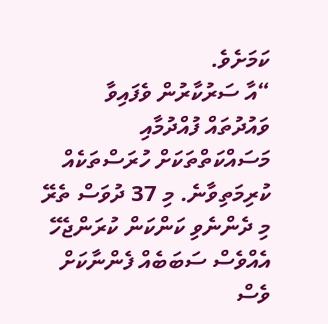ކަމަށެވެ.
“އާ ސަރުކާރުން ވެފައިވާ ވައުދުތައް ފުއްދުމާއި މަސައްކަތްތަކަށް ހުރަސްތަކެއް ކުރިމަތިވާނެ. މި 37 ދުވަސް ތެރޭ މި ދެންނެވި ކަންކަން ކުރަންޖެހޭ އެއްވެސް ސަބަބެއް ފެންނާކަށް ވެސް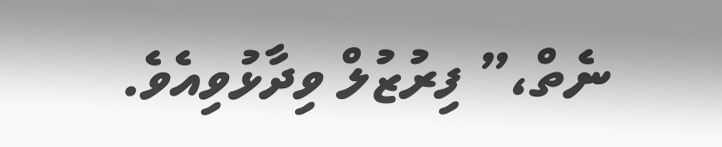ނެތް،” ފިރުޒުލް ވިދާޅުވިއެވެ.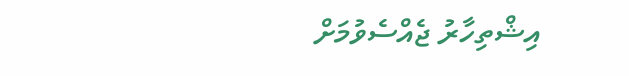އިޝްތިހާރު ޖެއްސެވުމަށް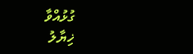ގުޅުއްވާ
ޚިޔާލު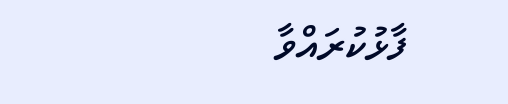ފާޅުކުރައްވާ